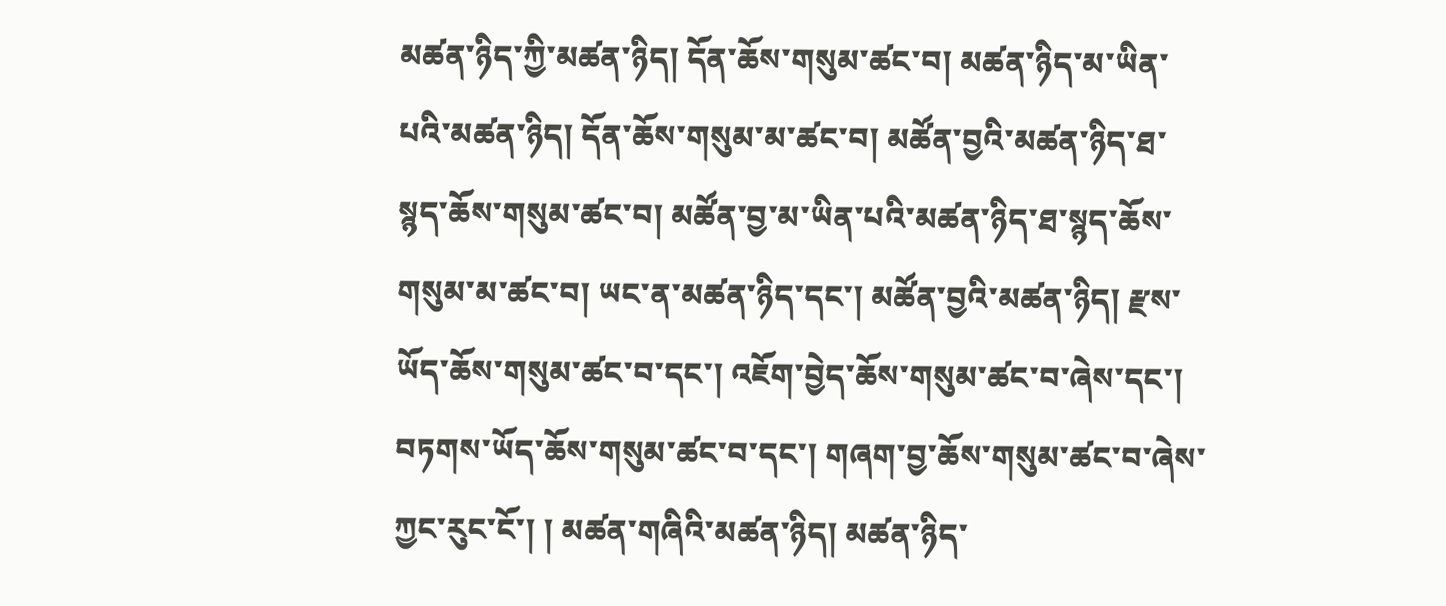མཚན་ཉིད་ཀྱི་མཚན་ཉིད། དོན་ཆོས་གསུམ་ཚང་བ། མཚན་ཉིད་མ་ཡིན་པའི་མཚན་ཉིད། དོན་ཆོས་གསུམ་མ་ཚང་བ། མཚོན་བྱའི་མཚན་ཉིད་ཐ་སྙད་ཆོས་གསུམ་ཚང་བ། མཚོན་བྱ་མ་ཡིན་པའི་མཚན་ཉིད་ཐ་སྙད་ཆོས་གསུམ་མ་ཚང་བ། ཡང་ན་མཚན་ཉིད་དང་། མཚོན་བྱའི་མཚན་ཉིད། རྫས་ཡོད་ཆོས་གསུམ་ཚང་བ་དང་། འཇོག་བྱེད་ཆོས་གསུམ་ཚང་བ་ཞེས་དང་། བཏགས་ཡོད་ཆོས་གསུམ་ཚང་བ་དང་། གཞག་བྱ་ཆོས་གསུམ་ཚང་བ་ཞེས་ཀྱང་རུང་ངོ་། ། མཚན་གཞིའི་མཚན་ཉིད། མཚན་ཉིད་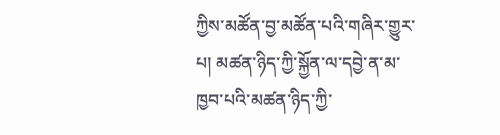ཀྱིས་མཚོན་བྱ་མཚོན་པའི་གཞིར་གྱུར་པ། མཚན་ཉིད་ཀྱི་སྐྱོན་ལ་དབྱེ་ན་མ་ཁྱབ་པའི་མཚན་ཉིད་ཀྱི་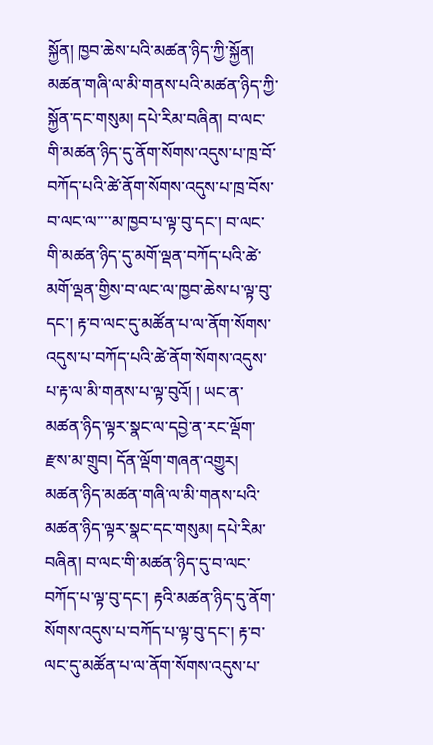སྐྱོན། ཁྱབ་ཆེས་པའི་མཚན་ཉིད་ཀྱི་སྐྱོན། མཚན་གཞི་ལ་མི་གནས་པའི་མཚན་ཉིད་ཀྱི་སྐྱོན་དང་གསུམ། དཔེ་རིམ་བཞིན། བ་ལང་གི་མཚན་ཉིད་དུ་ནོག་སོགས་འདུས་པ་ཁྲ་བོ་བཀོད་པའི་ཚེ་ནོག་སོགས་འདུས་པ་ཁྲ་བོས་བ་ལང་ལ་་་་མ་ཁྱབ་པ་ལྟ་བུ་དང་། བ་ལང་གི་མཚན་ཉིད་དུ་མགོ་ལྡན་བཀོད་པའི་ཚེ་མགོ་ལྡན་གྱིས་བ་ལང་ལ་ཁྱབ་ཆེས་པ་ལྟ་བུ་དང་། རྟ་བ་ལང་དུ་མཚོན་པ་ལ་ནོག་སོགས་འདུས་པ་བཀོད་པའི་ཚེ་ནོག་སོགས་འདུས་པ་རྟ་ལ་མི་གནས་པ་ལྟ་བུའོ། ། ཡང་ན་མཚན་ཉིད་ལྟར་སྣང་ལ་དབྱེ་ན་རང་ལྡོག་རྫས་མ་གྲུབ། དོན་ལྡོག་གཞན་འགྱུར། མཚན་ཉིད་མཚན་གཞི་ལ་མི་གནས་པའི་མཚན་ཉིད་ལྟར་སྣང་དང་གསུམ། དཔེ་རིམ་བཞིན། བ་ལང་གི་མཚན་ཉིད་དུ་བ་ལང་བཀོད་པ་ལྟ་བུ་དང་། རྟའི་མཚན་ཉིད་དུ་ནོག་སོགས་འདུས་པ་བཀོད་པ་ལྟ་བུ་དང་། རྟ་བ་ལང་དུ་མཚོན་པ་ལ་ནོག་སོགས་འདུས་པ་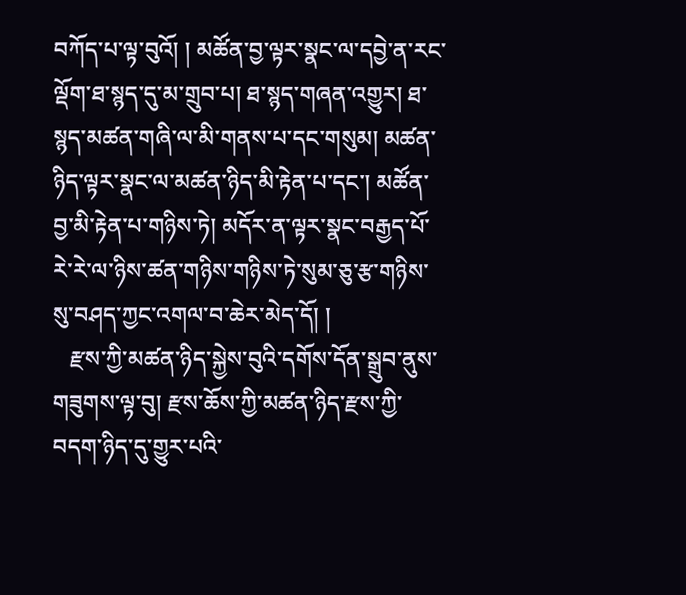བཀོད་པ་ལྟ་བུའོ། ། མཚོན་བྱ་ལྟར་སྣང་ལ་དབྱེ་ན་རང་ལྡོག་ཐ་སྙད་དུ་མ་གྲུབ་པ། ཐ་སྙད་གཞན་འགྱུར། ཐ་སྙད་མཚན་གཞི་ལ་མི་གནས་པ་དང་གསུམ། མཚན་ཉིད་ལྟར་སྣང་ལ་མཚན་ཉིད་མི་རྟེན་པ་དང་། མཚོན་བྱ་མི་རྟེན་པ་གཉིས་ཏེ། མདོར་ན་ལྟར་སྣང་བརྒྱད་པོ་རེ་རེ་ལ་ཉིས་ཚན་གཉིས་གཉིས་ཏེ་སུམ་ཅུ་རྩ་གཉིས་སུ་བཤད་ཀྱང་འགལ་བ་ཆེར་མེད་དོ། །
   རྫས་ཀྱི་མཚན་ཉིད་སྐྱེས་བུའི་དགོས་དོན་སྒྲུབ་ནུས་གཟུགས་ལྟ་བུ། རྫས་ཆོས་ཀྱི་མཚན་ཉིད་རྫས་ཀྱི་བདག་ཉིད་དུ་གྱུར་པའི་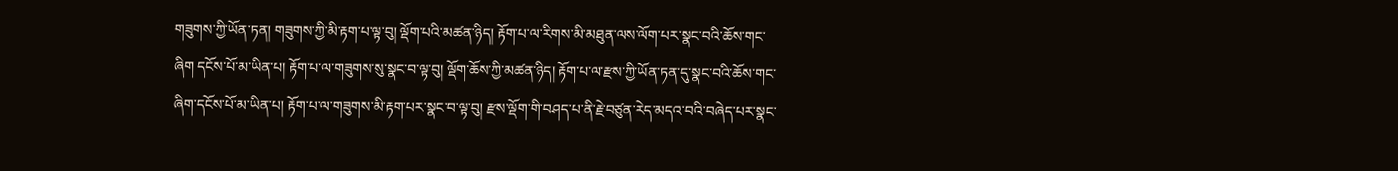གཟུགས་ཀྱི་ཡོན་ཏན། གཟུགས་ཀྱི་མི་རྟག་པ་ལྟ་བུ། ལྡོག་པའི་མཚན་ཉིད། རྟོག་པ་ལ་རིགས་མི་མཐུན་ལས་ལོག་པར་སྣང་བའི་ཆོས་གང་ཞིག དངོས་པོ་མ་ཡིན་པ། རྟོག་པ་ལ་གཟུགས་སུ་སྣང་བ་ལྟ་བུ། ལྡོག་ཆོས་ཀྱི་མཚན་ཉིད། རྟོག་པ་ལ་རྫས་ཀྱི་ཡོན་ཏན་དུ་སྣང་བའི་ཆོས་གང་ཞིག་དངོས་པོ་མ་ཡིན་པ། རྟོག་པ་ལ་གཟུགས་མི་རྟག་པར་སྣང་བ་ལྟ་བུ། རྫས་ལྡོག་གི་བཤད་པ་ནི་རྗེ་བཙུན་རེད་མདའ་བའི་བཞེད་པར་སྣང་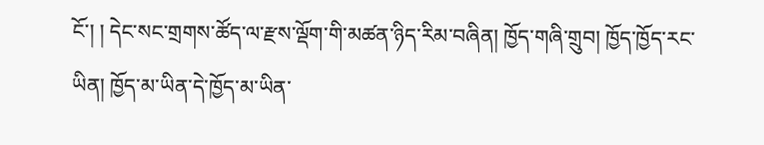ངོ་། ། དེང་སང་གྲགས་ཚོད་ལ་རྫས་ལྡོག་གི་མཚན་ཉིད་རིམ་བཞིན། ཁྱོད་གཞི་གྲུབ། ཁྱོད་ཁྱོད་རང་ཡིན། ཁྱོད་མ་ཡིན་དེ་ཁྱོད་མ་ཡིན་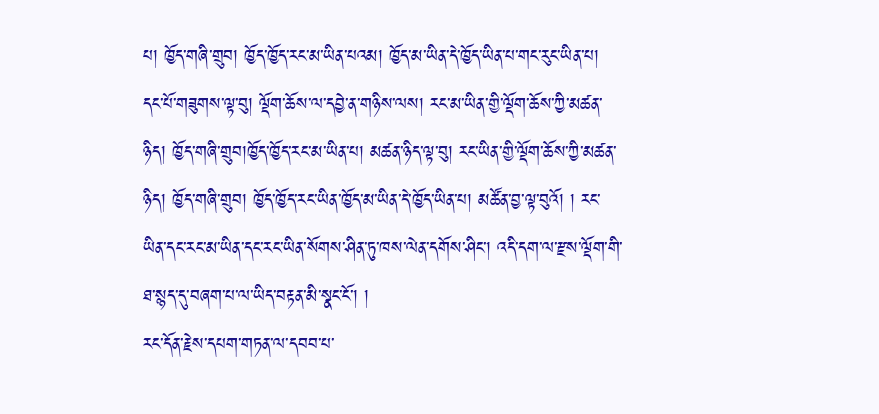པ། ཁྱོད་གཞི་གྲུབ། ཁྱོད་ཁྱོད་རང་མ་ཡིན་པའམ། ཁྱོད་མ་ཡིན་དེ་ཁྱོད་ཡིན་པ་གང་རུང་ཡིན་པ། དང་པོ་གཟུགས་ལྟ་བུ། ལྡོག་ཆོས་ལ་དབྱེ་ན་གཉིས་ལས། རང་མ་ཡིན་གྱི་ལྡོག་ཆོས་ཀྱི་མཚན་ཉིད། ཁྱོད་གཞི་གྲུབ།ཁྱོད་ཁྱོད་རང་མ་ཡིན་པ། མཚན་ཉིད་ལྟ་བུ། རང་ཡིན་གྱི་ལྡོག་ཆོས་ཀྱི་མཚན་ཉིད། ཁྱོད་གཞི་གྲུབ། ཁྱོད་ཁྱོད་རང་ཡིན་ཁྱོད་མ་ཡིན་དེ་ཁྱོད་ཡིན་པ། མཚོན་བྱ་ལྟ་བུའོ། ། རང་ཡིན་དང་རང་མ་ཡིན་དང་རང་ཡིན་སོགས་ཤིན་ཏུ་ཁས་ལེན་དགོས་ཤིང་། འདི་དག་ལ་རྫས་ལྡོག་གི་ཐ་སྙད་དུ་བཞག་པ་ལ་ཡིད་བརྟན་མི་སྣང་ངོ་། །
རང་དོན་རྗེས་དཔག་གཏན་ལ་དབབ་པ་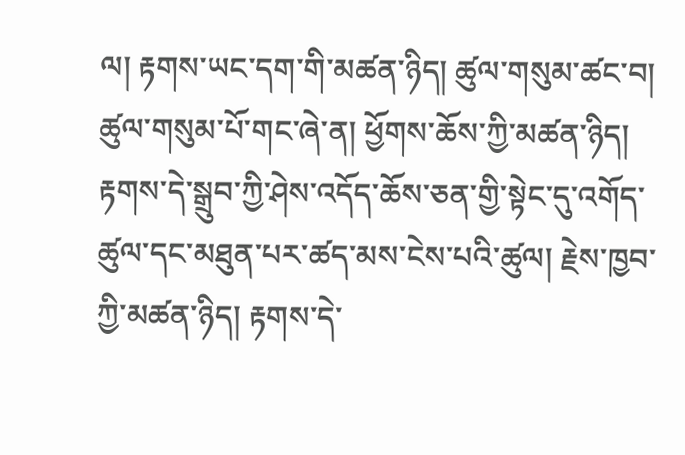ལ། རྟགས་ཡང་དག་གི་མཚན་ཉིད། ཚུལ་གསུམ་ཚང་བ། ཚུལ་གསུམ་པོ་གང་ཞེ་ན། ཕྱོགས་ཆོས་ཀྱི་མཚན་ཉིད། རྟགས་དེ་སྒྲུབ་ཀྱི་ཤེས་འདོད་ཆོས་ཅན་གྱི་སྟེང་དུ་འགོད་ཚུལ་དང་མཐུན་པར་ཚད་མས་ངེས་པའི་ཚུལ། རྗེས་ཁྱབ་ཀྱི་མཚན་ཉིད། རྟགས་དེ་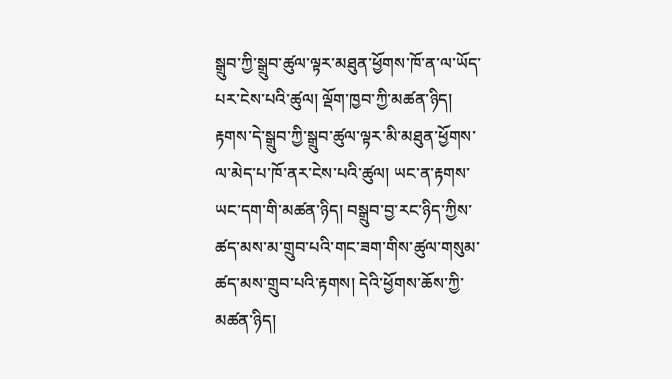སྒྲུབ་ཀྱི་སྒྲུབ་ཚུལ་ལྟར་མཐུན་ཕྱོགས་ཁོ་ན་ལ་ཡོད་པར་ངེས་པའི་ཚུལ། ལྡོག་ཁྱབ་ཀྱི་མཚན་ཉིད། རྟགས་དེ་སྒྲུབ་ཀྱི་སྒྲུབ་ཚུལ་ལྟར་མི་མཐུན་ཕྱོགས་ལ་མེད་པ་ཁོ་ནར་ངེས་པའི་ཚུལ། ཡང་ན་རྟགས་ཡང་དག་གི་མཚན་ཉིད། བསྒྲུབ་བྱ་རང་ཉིད་ཀྱིས་ཚད་མས་མ་གྲུབ་པའི་གང་ཟག་གིས་ཚུལ་གསུམ་ཚད་མས་གྲུབ་པའི་རྟགས། དེའི་ཕྱོགས་ཆོས་ཀྱི་མཚན་ཉིད།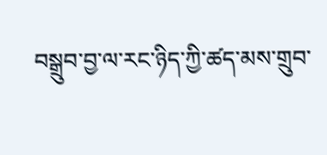བསྒྲུབ་བྱ་ལ་རང་ཉིད་ཀྱི་ཚད་མས་གྲུབ་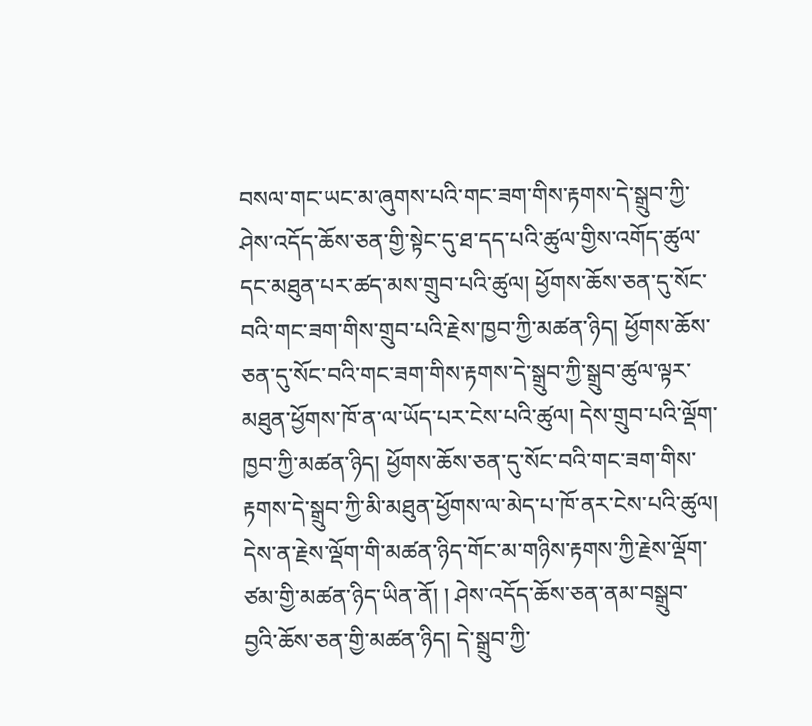བསལ་གང་ཡང་མ་ཞུགས་པའི་གང་ཟག་གིས་རྟགས་དེ་སྒྲུབ་ཀྱི་ཤེས་འདོད་ཆོས་ཅན་གྱི་སྟེང་དུ་ཐ་དད་པའི་ཚུལ་གྱིས་འགོད་ཚུལ་དང་མཐུན་པར་ཚད་མས་གྲུབ་པའི་ཚུལ། ཕྱོགས་ཆོས་ཅན་དུ་སོང་བའི་གང་ཟག་གིས་གྲུབ་པའི་རྗེས་ཁྱབ་ཀྱི་མཚན་ཉིད། ཕྱོགས་ཆོས་ཅན་དུ་སོང་བའི་གང་ཟག་གིས་རྟགས་དེ་སྒྲུབ་ཀྱི་སྒྲུབ་ཚུལ་ལྟར་མཐུན་ཕྱོགས་ཁོ་ན་ལ་ཡོད་པར་ངེས་པའི་ཚུལ། དེས་གྲུབ་པའི་ལྡོག་ཁྱབ་ཀྱི་མཚན་ཉིད། ཕྱོགས་ཆོས་ཅན་དུ་སོང་བའི་གང་ཟག་གིས་རྟགས་དེ་སྒྲུབ་ཀྱི་མི་མཐུན་ཕྱོགས་ལ་མེད་པ་ཁོ་ནར་ངེས་པའི་ཚུལ། དེས་ན་རྗེས་ལྡོག་གི་མཚན་ཉིད་གོང་མ་གཉིས་རྟགས་ཀྱི་རྗེས་ལྡོག་ཙམ་གྱི་མཚན་ཉིད་ཡིན་ནོ། ། ཤེས་འདོད་ཆོས་ཅན་ནམ་བསྒྲུབ་བྱའི་ཆོས་ཅན་གྱི་མཚན་ཉིད། དེ་སྒྲུབ་ཀྱི་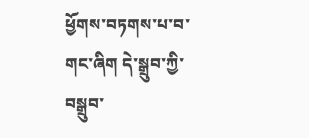ཕྱོགས་བཏགས་པ་བ་གང་ཞིག དེ་སྒྲུབ་ཀྱི་བསྒྲུབ་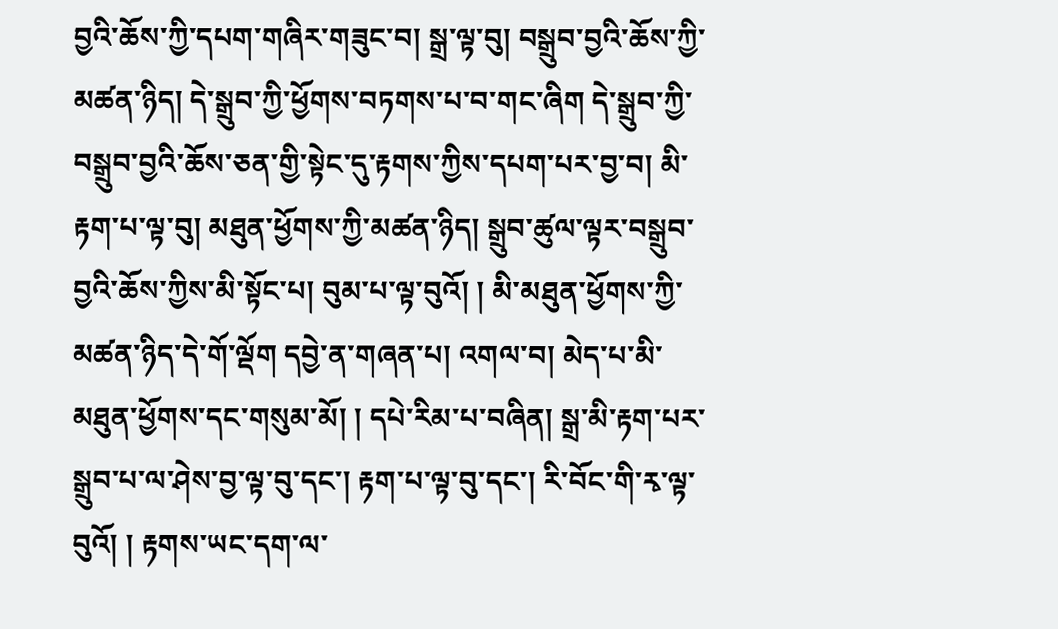བྱའི་ཆོས་ཀྱི་དཔག་གཞིར་གཟུང་བ། སྒྲ་ལྟ་བུ། བསྒྲུབ་བྱའི་ཆོས་ཀྱི་མཚན་ཉིད། དེ་སྒྲུབ་ཀྱི་ཕྱོགས་བཏགས་པ་བ་གང་ཞིག དེ་སྒྲུབ་ཀྱི་བསྒྲུབ་བྱའི་ཆོས་ཅན་གྱི་སྟེང་དུ་རྟགས་ཀྱིས་དཔག་པར་བྱ་བ། མི་རྟག་པ་ལྟ་བུ། མཐུན་ཕྱོགས་ཀྱི་མཚན་ཉིད། སྒྲུབ་ཚུལ་ལྟར་བསྒྲུབ་བྱའི་ཆོས་ཀྱིས་མི་སྟོང་པ། བུམ་པ་ལྟ་བུའོ། ། མི་མཐུན་ཕྱོགས་ཀྱི་མཚན་ཉིད་དེ་གོ་ལྡོག དབྱེ་ན་གཞན་པ། འགལ་བ། མེད་པ་མི་མཐུན་ཕྱོགས་དང་གསུམ་མོ། ། དཔེ་རིམ་པ་བཞིན། སྒྲ་མི་རྟག་པར་སྒྲུབ་པ་ལ་ཤེས་བྱ་ལྟ་བུ་དང་། རྟག་པ་ལྟ་བུ་དང་། རི་བོང་གི་རྭ་ལྟ་བུའོ། ། རྟགས་ཡང་དག་ལ་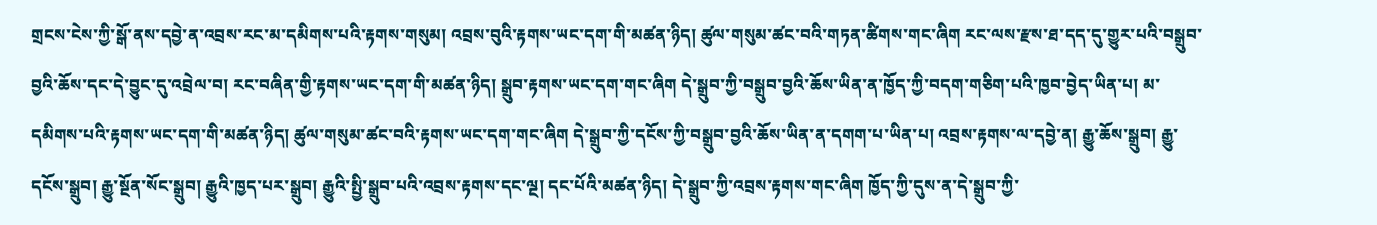གྲངས་ངེས་ཀྱི་སྒོ་ནས་དབྱེ་ན་འབྲས་རང་མ་དམིགས་པའི་རྟགས་གསུམ། འབྲས་བུའི་རྟགས་ཡང་དག་གི་མཚན་ཉིད། ཚུལ་གསུམ་ཚང་བའི་གཏན་ཚིགས་གང་ཞིག རང་ལས་རྫས་ཐ་དད་དུ་གྱུར་པའི་བསྒྲུབ་བྱའི་ཆོས་དང་དེ་བྱུང་དུ་འབྲེལ་བ། རང་བཞིན་གྱི་རྟགས་ཡང་དག་གི་མཚན་ཉིད། སྒྲུབ་རྟགས་ཡང་དག་གང་ཞིག དེ་སྒྲུབ་ཀྱི་བསྒྲུབ་བྱའི་ཆོས་ཡིན་ན་ཁྱོད་ཀྱི་བདག་གཅིག་པའི་ཁྱབ་བྱེད་ཡིན་པ། མ་དམིགས་པའི་རྟགས་ཡང་དག་གི་མཚན་ཉིད། ཚུལ་གསུམ་ཚང་བའི་རྟགས་ཡང་དག་གང་ཞིག དེ་སྒྲུབ་ཀྱི་དངོས་ཀྱི་བསྒྲུབ་བྱའི་ཆོས་ཡིན་ན་དགག་པ་ཡིན་པ། འབྲས་རྟགས་ལ་དབྱེ་ན། རྒྱུ་ཆོས་སྒྲུབ། རྒྱུ་དངོས་སྒྲུབ། རྒྱུ་སྔོན་སོང་སྒྲུབ། རྒྱུའི་ཁྱད་པར་སྒྲུབ། རྒྱུའི་སྤྱི་སྒྲུབ་པའི་འབྲས་རྟགས་དང་ལྔ། དང་པོའི་མཚན་ཉིད། དེ་སྒྲུབ་ཀྱི་འབྲས་རྟགས་གང་ཞིག ཁྱོད་ཀྱི་དུས་ན་དེ་སྒྲུབ་ཀྱི་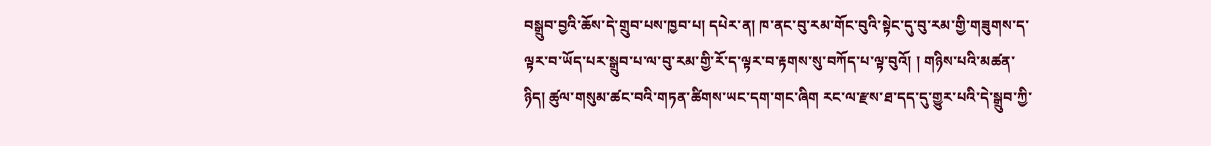བསྒྲུབ་བྱའི་ཆོས་དེ་གྲུབ་པས་ཁྱབ་པ། དཔེར་ན། ཁ་ནང་བུ་རམ་གོང་བུའི་སྟེང་དུ་བུ་རམ་གྱི་གཟུགས་ད་ལྟར་བ་ཡོད་པར་སྒྲུབ་པ་ལ་བུ་རམ་གྱི་རོ་ད་ལྟར་བ་རྟགས་སུ་བཀོད་པ་ལྟ་བུའོ། ། གཉིས་པའི་མཚན་ཉིད། ཚུལ་གསུམ་ཚང་བའི་གཏན་ཚིགས་ཡང་དག་གང་ཞིག རང་ལ་རྫས་ཐ་དད་དུ་གྱུར་པའི་དེ་སྒྲུབ་ཀྱི་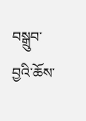བསྒྲུབ་བྱའི་ཆོས་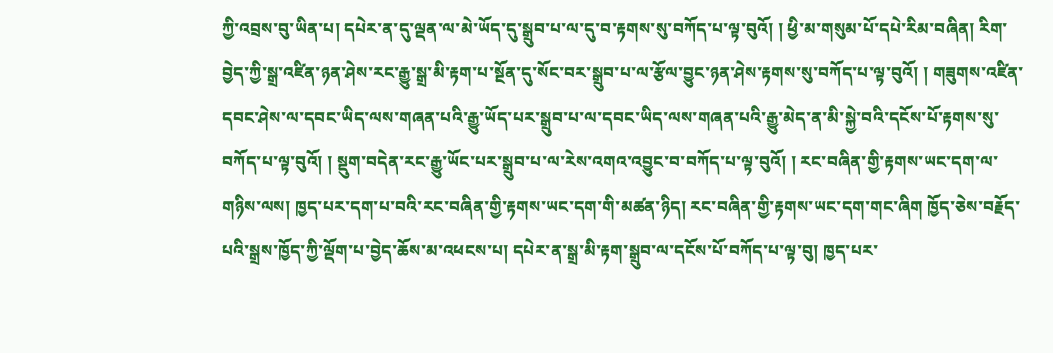ཀྱི་འབྲས་བུ་ཡིན་པ། དཔེར་ན་དུ་ལྡན་ལ་མེ་ཡོད་དུ་སྒྲུབ་པ་ལ་དུ་བ་རྟགས་སུ་བཀོད་པ་ལྟ་བུའོ། ། ཕྱི་མ་གསུམ་པོ་དཔེ་རིམ་བཞིན། རིག་བྱེད་ཀྱི་སྒྲ་འཛིན་ཉན་ཤེས་རང་རྒྱུ་སྒྲ་མི་རྟག་པ་སྔོན་དུ་སོང་བར་སྒྲུབ་པ་ལ་རྩོལ་བྱུང་ཉན་ཤེས་རྟགས་སུ་བཀོད་པ་ལྟ་བུའོ། ། གཟུགས་འཛིན་དབང་ཤེས་ལ་དབང་ཡིད་ལས་གཞན་པའི་རྒྱུ་ཡོད་པར་སྒྲུབ་པ་ལ་དབང་ཡིད་ལས་གཞན་པའི་རྒྱུ་མེད་ན་མི་སྐྱེ་བའི་དངོས་པོ་རྟགས་སུ་བཀོད་པ་ལྟ་བུའོ། ། སྡུག་བདེན་རང་རྒྱུ་ཡོང་པར་སྒྲུབ་པ་ལ་རེས་འགའ་འབྱུང་བ་བཀོད་པ་ལྟ་བུའོ། ། རང་བཞིན་གྱི་རྟགས་ཡང་དག་ལ་གཉིས་ལས། ཁྱད་པར་དག་པ་བའི་རང་བཞིན་གྱི་རྟགས་ཡང་དག་གི་མཚན་ཉིད། རང་བཞིན་གྱི་རྟགས་ཡང་དག་གང་ཞིག ཁྱོད་ཅེས་བརྗོད་པའི་སྒྲས་ཁྱོད་ཀྱི་ལྡོག་པ་བྱེད་ཆོས་མ་འཕངས་པ། དཔེར་ན་སྒྲ་མི་རྟག་སྒྲུབ་ལ་དངོས་པོ་བཀོད་པ་ལྟ་བུ། ཁྱད་པར་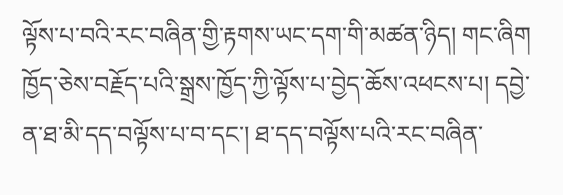ལྟོས་པ་བའི་རང་བཞིན་གྱི་རྟགས་ཡང་དག་གི་མཚན་ཉིད། གང་ཞིག ཁྱོད་ཅེས་བརྗོད་པའི་སྒྲས་ཁྱོད་ཀྱི་ལྟོས་པ་བྱེད་ཆོས་འཕངས་པ། དབྱེ་ན་ཐ་མི་དད་བལྟོས་པ་བ་དང་། ཐ་དད་བལྟོས་པའི་རང་བཞིན་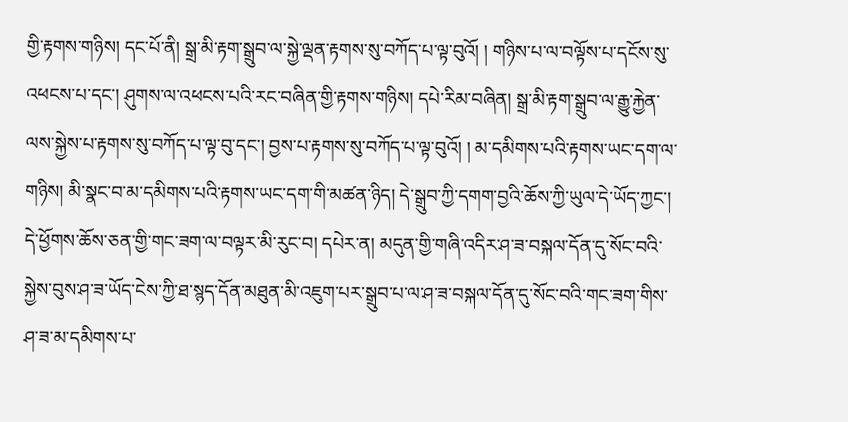གྱི་རྟགས་གཉིས། དང་པོ་ནི། སྒྲ་མི་རྟག་སྒྲུབ་ལ་སྐྱེ་ལྡན་རྟགས་སུ་བཀོད་པ་ལྟ་བུའོ། ། གཉིས་པ་ལ་བལྟོས་པ་དངོས་སུ་འཕངས་པ་དང་། ཤུགས་ལ་འཕངས་པའི་རང་བཞིན་གྱི་རྟགས་གཉིས། དཔེ་རིམ་བཞིན། སྒྲ་མི་རྟག་སྒྲུབ་ལ་རྒྱུ་རྐྱེན་ལས་སྐྱེས་པ་རྟགས་སུ་བཀོད་པ་ལྟ་བུ་དང་། བྱས་པ་རྟགས་སུ་བཀོད་པ་ལྟ་བུའོ། ། མ་དམིགས་པའི་རྟགས་ཡང་དག་ལ་གཉིས། མི་སྣང་བ་མ་དམིགས་པའི་རྟགས་ཡང་དག་གི་མཚན་ཉིད། དེ་སྒྲུབ་ཀྱི་དགག་བྱའི་ཆོས་ཀྱི་ཡུལ་དེ་ཡོད་ཀྱང་། དེ་ཕྱོགས་ཆོས་ཅན་གྱི་གང་ཟག་ལ་བལྟར་མི་རུང་བ། དཔེར་ན། མདུན་གྱི་གཞི་འདིར་ཤ་ཟ་བསྐལ་དོན་དུ་སོང་བའི་སྐྱེས་བུས་ཤ་ཟ་ཡོད་ངེས་ཀྱི་ཐ་སྙད་དོན་མཐུན་མི་འཇུག་པར་སྒྲུབ་པ་ལ་ཤ་ཟ་བསྐལ་དོན་དུ་སོང་བའི་གང་ཟག་གིས་ཤ་ཟ་མ་དམིགས་པ་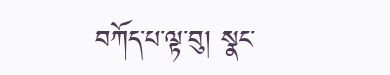བཀོད་པ་ལྟ་བུ། སྣང་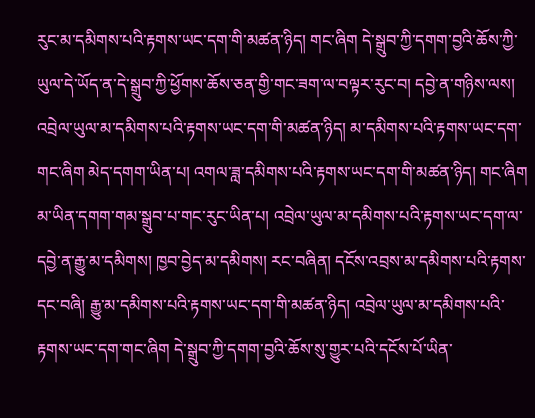རུང་མ་དམིགས་པའི་རྟགས་ཡང་དག་གི་མཚན་ཉིད། གང་ཞིག དེ་སྒྲུབ་ཀྱི་དགག་བྱའི་ཆོས་ཀྱི་ཡུལ་དེ་ཡོད་ན་དེ་སྒྲུབ་ཀྱི་ཕྱོགས་ཆོས་ཅན་གྱི་གང་ཟག་ལ་བལྟར་རུང་བ། དབྱེ་ན་གཉིས་ལས། འབྲེལ་ཡུལ་མ་དམིགས་པའི་རྟགས་ཡང་དག་གི་མཚན་ཉིད། མ་དམིགས་པའི་རྟགས་ཡང་དག་གང་ཞིག མེད་དགག་ཡིན་པ། འགལ་ཟླ་དམིགས་པའི་རྟགས་ཡང་དག་གི་མཚན་ཉིད། གང་ཞིག མ་ཡིན་དགག་གམ་སྒྲུབ་པ་གང་རུང་ཡིན་པ། འབྲེལ་ཡུལ་མ་དམིགས་པའི་རྟགས་ཡང་དག་ལ་དབྱེ་ན་རྒྱུ་མ་དམིགས། ཁྱབ་བྱེད་མ་དམིགས། རང་བཞིན། དངོས་འབྲས་མ་དམིགས་པའི་རྟགས་དང་བཞི། རྒྱུ་མ་དམིགས་པའི་རྟགས་ཡང་དག་གི་མཚན་ཉིད། འབྲེལ་ཡུལ་མ་དམིགས་པའི་རྟགས་ཡང་དག་གང་ཞིག དེ་སྒྲུབ་ཀྱི་དགག་བྱའི་ཆོས་སུ་གྱུར་པའི་དངོས་པོ་ཡིན་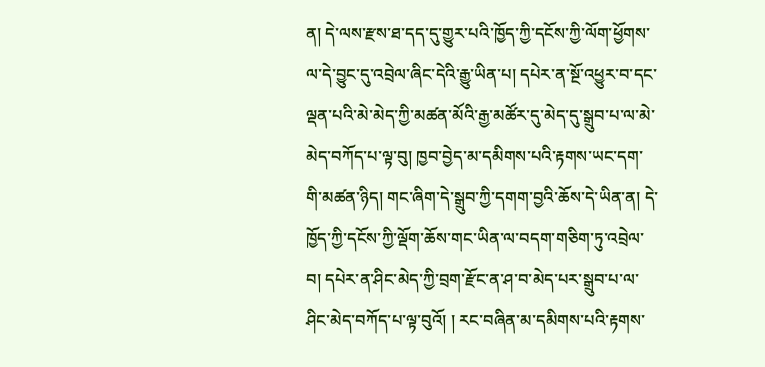ན། དེ་ལས་རྫས་ཐ་དད་དུ་གྱུར་པའི་ཁྱོད་ཀྱི་དངོས་ཀྱི་ལོག་ཕྱོགས་ལ་དེ་བྱུང་དུ་འབྲེལ་ཞིང་དེའི་རྒྱུ་ཡིན་པ། དཔེར་ན་སྔོ་འཕྱུར་བ་དང་ལྡན་པའི་མེ་མེད་ཀྱི་མཚན་མོའི་རྒྱ་མཚོར་དུ་མེད་དུ་སྒྲུབ་པ་ལ་མེ་མེད་བཀོད་པ་ལྟ་བུ། ཁྱབ་བྱེད་མ་དམིགས་པའི་རྟགས་ཡང་དག་གི་མཚན་ཉིད། གང་ཞིག་དེ་སྒྲུབ་ཀྱི་དགག་བྱའི་ཆོས་དེ་ཡིན་ན། དེ་ཁྱོད་ཀྱི་དངོས་ཀྱི་ལྡོག་ཆོས་གང་ཡིན་ལ་བདག་གཅིག་ཏུ་འབྲེལ་བ། དཔེར་ན་ཤིང་མེད་ཀྱི་བྲག་རྫོང་ན་ཤ་བ་མེད་པར་སྒྲུབ་པ་ལ་ཤིང་མེད་བཀོད་པ་ལྟ་བུའོ། ། རང་བཞིན་མ་དམིགས་པའི་རྟགས་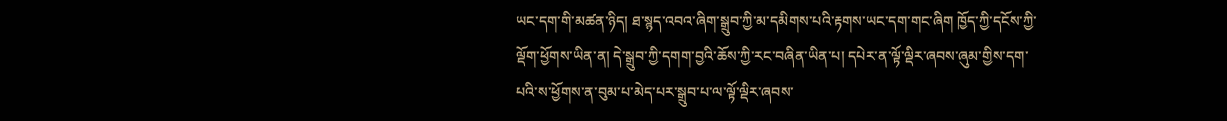ཡང་དག་གི་མཚན་ཉིད། ཐ་སྙད་འབའ་ཞིག་སྒྲུབ་ཀྱི་མ་དམིགས་པའི་རྟགས་ཡང་དག་གང་ཞིག ཁྱོད་ཀྱི་དངོས་ཀྱི་ལྡོག་ཕྱོགས་ཡིན་ན། དེ་སྒྲུབ་ཀྱི་དགག་བྱའི་ཆོས་ཀྱི་རང་བཞིན་ཡིན་པ། དཔེར་ན་ལྟོ་ལྡིར་ཞབས་ཞུམ་གྱིས་དག་པའི་ས་ཕྱོགས་ན་བུམ་པ་མེད་པར་སྒྲུབ་པ་ལ་ལྟོ་ལྡིར་ཞབས་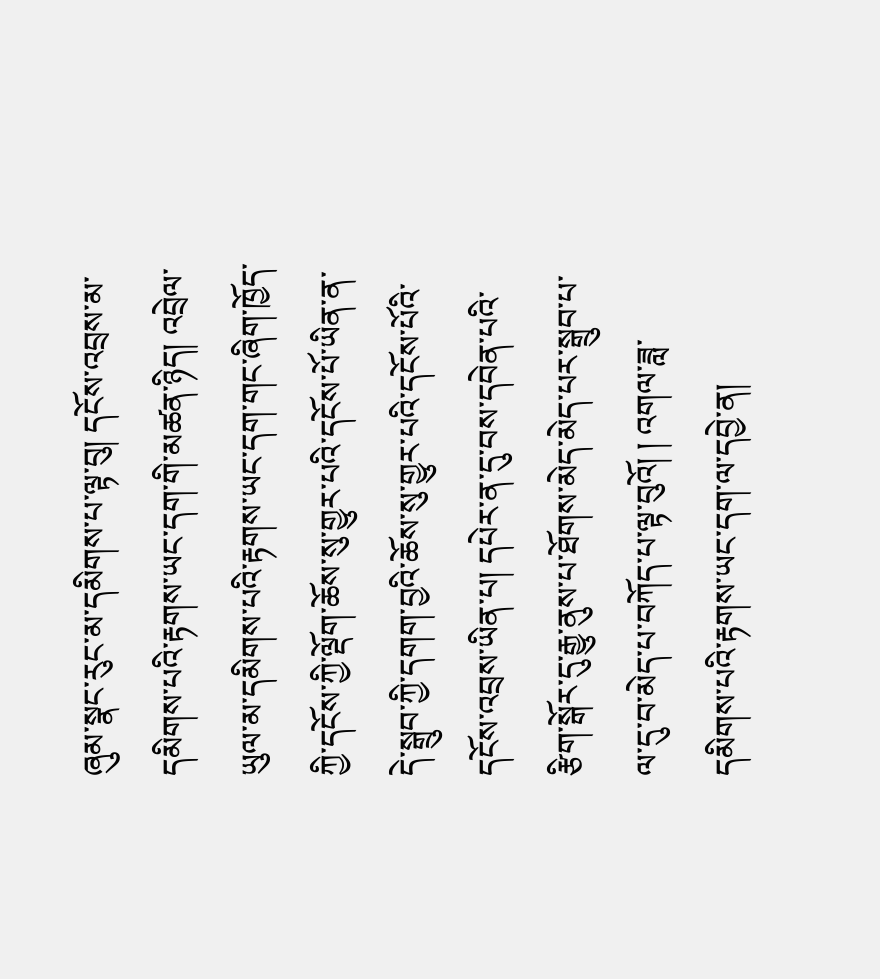ཞུམ་སྣང་རུང་མ་དམིགས་པ་ལྟ་བུ། དངོས་འབྲས་མ་དམིགས་པའི་རྟགས་ཡང་དག་གི་མཚན་ཉིད། འབྲེལ་ཡུལ་མ་དམིགས་པའི་རྟགས་ཡང་དག་གང་ཞིག་ཁྱོད་ཀྱི་དངོས་ཀྱི་ལྡོག་ཆོས་སུ་གྱུར་པའི་དངོས་པོ་ཡིན་ན་དེ་སྒྲུབ་ཀྱི་དགག་བྱའི་ཆོས་སུ་གྱུར་པའི་དངོས་པོའི་དངོས་འབྲས་ཡིན་པ། དཔེར་ན་དུ་བས་དབེན་པའི་རྩིག་སྒོར་དུ་རྒྱུ་ནུས་པ་ཐོགས་མེད་མེད་པར་སྒྲུབ་པ་ལ་དུ་བ་མེད་པ་བཀོད་པ་ལྟ་བུའོ། ། འགལ་ཟླ་དམིགས་པའི་རྟགས་ཡང་དག་ལ་དབྱེ་ན།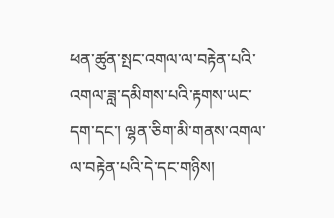ཕན་ཚུན་སྤང་འགལ་ལ་བརྟེན་པའི་འགལ་ཟླ་དམིགས་པའི་རྟགས་ཡང་དག་དང་། ལྷན་ཅིག་མི་གནས་འགལ་ལ་བརྟེན་པའི་དེ་དང་གཉིས།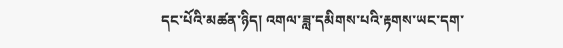དང་པོའི་མཚན་ཉིད། འགལ་ཟླ་དམིགས་པའི་རྟགས་ཡང་དག་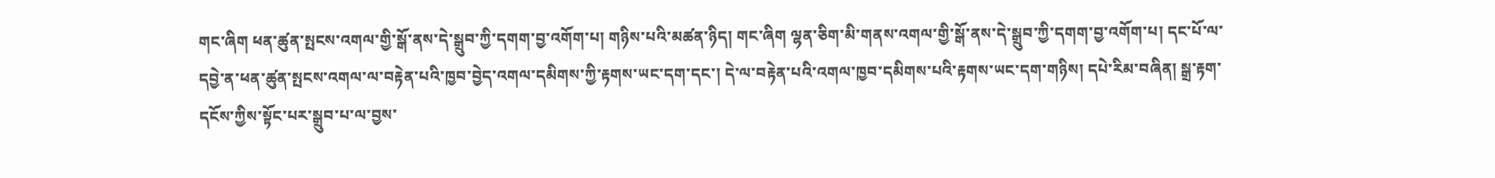གང་ཞིག ཕན་ཚུན་སྤངས་འགལ་གྱི་སྒོ་ནས་དེ་སྒྲུབ་ཀྱི་དགག་བྱ་འགོག་པ། གཉིས་པའི་མཚན་ཉིད། གང་ཞིག ལྷན་ཅིག་མི་གནས་འགལ་གྱི་སྒོ་ནས་དེ་སྒྲུབ་ཀྱི་དགག་བྱ་འགོག་པ། དང་པོ་ལ་དབྱེ་ན་ཕན་ཚུན་སྤངས་འགལ་ལ་བརྟེན་པའི་ཁྱབ་བྱེད་འགལ་དམིགས་ཀྱི་རྟགས་ཡང་དག་དང་། དེ་ལ་བརྟེན་པའི་འགལ་ཁྱབ་དམིགས་པའི་རྟགས་ཡང་དག་གཉིས། དཔེ་རིམ་བཞིན། སྒྲ་རྟག་དངོས་ཀྱིས་སྟོང་པར་སྒྲུབ་པ་ལ་བྱས་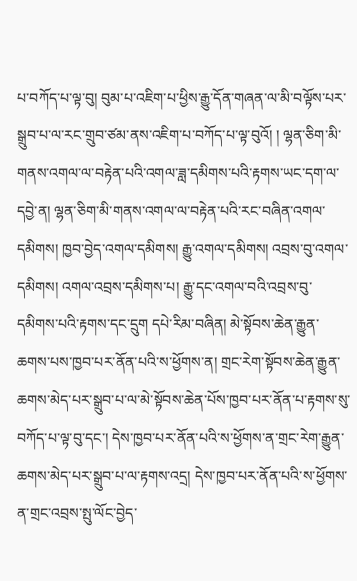པ་བཀོད་པ་ལྟ་བུ། བུམ་པ་འཇིག་པ་ཕྱིས་རྒྱུ་དོན་གཞན་ལ་མི་བལྟོས་པར་སྒྲུབ་པ་ལ་རང་གྲུབ་ཙམ་ནས་འཇིག་པ་བཀོད་པ་ལྟ་བུའོ། ། ལྷན་ཅིག་མི་གནས་འགལ་ལ་བརྟེན་པའི་འགལ་ཟླ་དམིགས་པའི་རྟགས་ཡང་དག་ལ་དབྱེ་ན། ལྷན་ཅིག་མི་གནས་འགལ་ལ་བརྟེན་པའི་རང་བཞིན་འགལ་དམིགས། ཁྱབ་བྱེད་འགལ་དམིགས། རྒྱུ་འགལ་དམིགས། འབྲས་བུ་འགལ་དམིགས། འགལ་འབྲས་དམིགས་པ། རྒྱུ་དང་འགལ་བའི་འབྲས་བུ་དམིགས་པའི་རྟགས་དང་དྲུག དཔེ་རིམ་བཞིན། མེ་སྟོབས་ཆེན་རྒྱུན་ཆགས་པས་ཁྱབ་པར་ནོན་པའི་ས་ཕྱོགས་ན། གྲང་རེག་སྟོབས་ཆེན་རྒྱུན་ཆགས་མེད་པར་སྒྲུབ་པ་ལ་མེ་སྟོབས་ཆེན་པོས་ཁྱབ་པར་ནོན་པ་རྟགས་སུ་བཀོད་པ་ལྟ་བུ་དང་། དེས་ཁྱབ་པར་ནོན་པའི་ས་ཕྱོགས་ན་གྲང་རེག་རྒྱུན་ཆགས་མེད་པར་སྒྲུབ་པ་ལ་རྟགས་འདྲ། དེས་ཁྱབ་པར་ནོན་པའི་ས་ཕྱོགས་ན་གྲང་འབྲས་སྤུ་ལོང་བྱེད་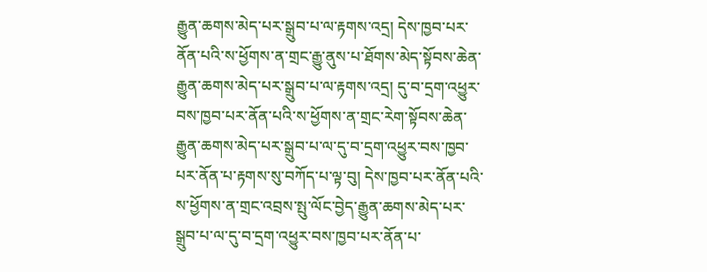རྒྱུན་ཆགས་མེད་པར་སྒྲུབ་པ་ལ་རྟགས་འདྲ། དེས་ཁྱབ་པར་ནོན་པའི་ས་ཕྱོགས་ན་གྲང་རྒྱུ་ནུས་པ་ཐོགས་མེད་སྟོབས་ཆེན་རྒྱུན་ཆགས་མེད་པར་སྒྲུབ་པ་ལ་རྟགས་འདྲ། དུ་བ་དྲག་འཕྱུར་བས་ཁྱབ་པར་ནོན་པའི་ས་ཕྱོགས་ན་གྲང་རེག་སྟོབས་ཆེན་རྒྱུན་ཆགས་མེད་པར་སྒྲུབ་པ་ལ་དུ་བ་དྲག་འཕྱུར་བས་ཁྱབ་པར་ནོན་པ་རྟགས་སུ་བཀོད་པ་ལྟ་བུ། དེས་ཁྱབ་པར་ནོན་པའི་ས་ཕྱོགས་ན་གྲང་འབྲས་སྤུ་ལོང་བྱེད་རྒྱུན་ཆགས་མེད་པར་སྒྲུབ་པ་ལ་དུ་བ་དྲག་འཕྱུར་བས་ཁྱབ་པར་ནོན་པ་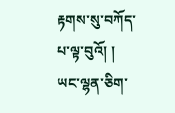རྟགས་སུ་བཀོད་པ་ལྟ་བུའོ། ། ཡང་ལྷན་ཅིག་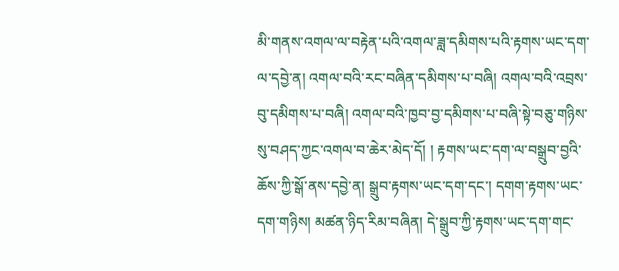མི་གནས་འགལ་ལ་བརྟེན་པའི་འགལ་ཟླ་དམིགས་པའི་རྟགས་ཡང་དག་ལ་དབྱེ་ན། འགལ་བའི་རང་བཞིན་དམིགས་པ་བཞི། འགལ་བའི་འབྲས་བུ་དམིགས་པ་བཞི། འགལ་བའི་ཁྱབ་བྱ་དམིགས་པ་བཞི་སྟེ་བཅུ་གཉིས་སུ་བཤད་ཀྱང་འགལ་བ་ཆེར་མེད་དོ། ། རྟགས་ཡང་དག་ལ་བསྒྲུབ་བྱའི་ཆོས་ཀྱི་སྒོ་ནས་དབྱེ་ན། སྒྲུབ་རྟགས་ཡང་དག་དང་། དགག་རྟགས་ཡང་དག་གཉིས། མཚན་ཉིད་རིམ་བཞིན། དེ་སྒྲུབ་ཀྱི་རྟགས་ཡང་དག་གང་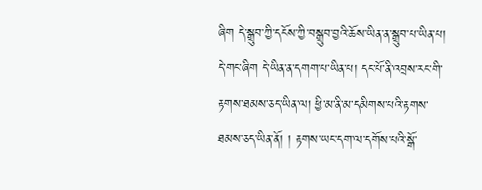ཞིག དེ་སྒྲུབ་ཀྱི་དངོས་ཀྱི་བསྒྲུབ་བྱའི་ཆོས་ཡིན་ན་སྒྲུབ་པ་ཡིན་པ། དེ་གང་ཞིག དེ་ཡིན་ན་དགག་པ་ཡིན་པ། དང་པོ་ནི་འབྲས་རང་གི་རྟགས་ཐམས་ཅད་ཡིན་ལ། ཕྱི་མ་ནི་མ་དམིགས་པའི་རྟགས་ཐམས་ཅད་ཡིན་ནོ། ། རྟགས་ཡང་དག་ལ་དགོས་པའི་སྒོ་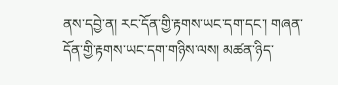ནས་དབྱེ་ན། རང་དོན་གྱི་རྟགས་ཡང་དག་དང་། གཞན་དོན་གྱི་རྟགས་ཡང་དག་གཉིས་ལས། མཚན་ཉིད་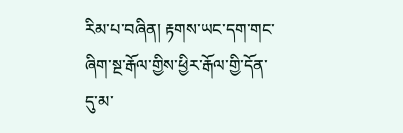རིམ་པ་བཞིན། རྟགས་ཡང་དག་གང་ཞིག་སྔ་རྒོལ་གྱིས་ཕྱིར་རྒོལ་གྱི་དོན་དུ་མ་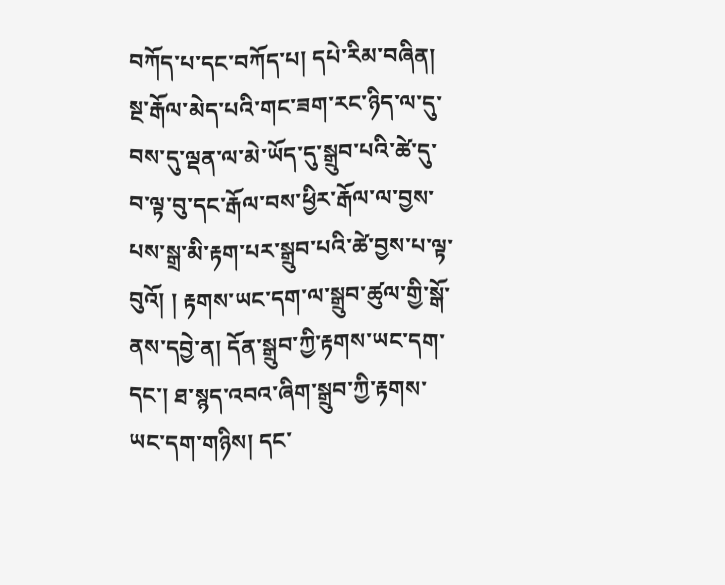བཀོད་པ་དང་བཀོད་པ། དཔེ་རིམ་བཞིན། སྔ་རྒོལ་མེད་པའི་གང་ཟག་རང་ཉིད་ལ་དུ་བས་དུ་ལྡན་ལ་མེ་ཡོད་དུ་སྒྲུབ་པའི་ཚེ་དུ་བ་ལྟ་བུ་དང་རྒོལ་བས་ཕྱིར་རྒོལ་ལ་བྱས་པས་སྒྲ་མི་རྟག་པར་སྒྲུབ་པའི་ཚེ་བྱས་པ་ལྟ་བུའོ། ། རྟགས་ཡང་དག་ལ་སྒྲུབ་ཚུལ་གྱི་སྒོ་ནས་དབྱེ་ན། དོན་སྒྲུབ་ཀྱི་རྟགས་ཡང་དག་དང་། ཐ་སྙད་འབའ་ཞིག་སྒྲུབ་ཀྱི་རྟགས་ཡང་དག་གཉིས། དང་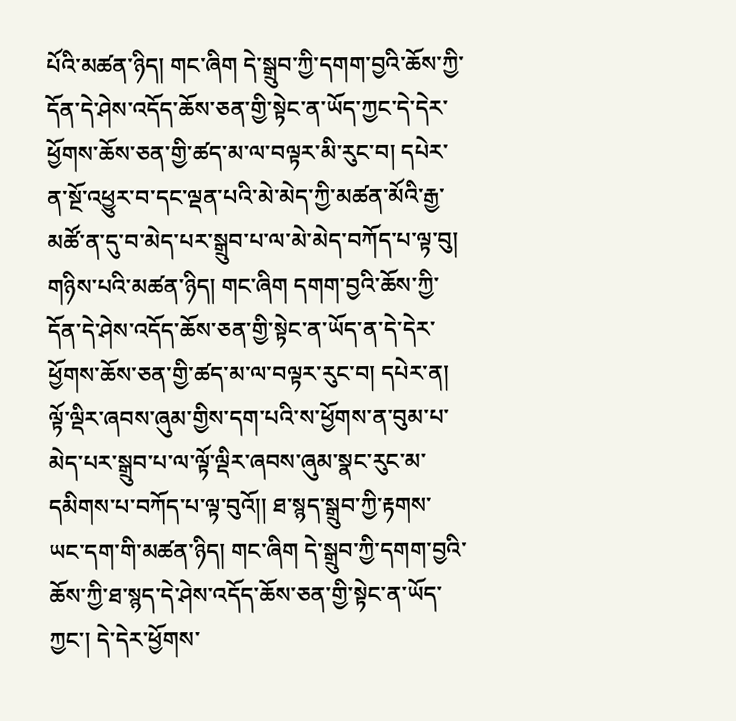པོའི་མཚན་ཉིད། གང་ཞིག དེ་སྒྲུབ་ཀྱི་དགག་བྱའི་ཆོས་ཀྱི་དོན་དེ་ཤེས་འདོད་ཆོས་ཅན་གྱི་སྟེང་ན་ཡོད་ཀྱང་དེ་དེར་ཕྱོགས་ཆོས་ཅན་གྱི་ཚད་མ་ལ་བལྟར་མི་རུང་བ། དཔེར་ན་སྔོ་འཕྱུར་བ་དང་ལྡན་པའི་མེ་མེད་ཀྱི་མཚན་མོའི་རྒྱ་མཚོ་ན་དུ་བ་མེད་པར་སྒྲུབ་པ་ལ་མེ་མེད་བཀོད་པ་ལྟ་བུ། གཉིས་པའི་མཚན་ཉིད། གང་ཞིག དགག་བྱའི་ཆོས་ཀྱི་དོན་དེ་ཤེས་འདོད་ཆོས་ཅན་གྱི་སྟེང་ན་ཡོད་ན་དེ་དེར་ཕྱོགས་ཆོས་ཅན་གྱི་ཚད་མ་ལ་བལྟར་རུང་བ། དཔེར་ན། ལྟོ་ལྡིར་ཞབས་ཞུམ་གྱིས་དག་པའི་ས་ཕྱོགས་ན་བུམ་པ་མེད་པར་སྒྲུབ་པ་ལ་ལྟོ་ལྡིར་ཞབས་ཞུམ་སྣང་རུང་མ་དམིགས་པ་བཀོད་པ་ལྟ་བུའོ།། ཐ་སྙད་སྒྲུབ་ཀྱི་རྟགས་ཡང་དག་གི་མཚན་ཉིད། གང་ཞིག དེ་སྒྲུབ་ཀྱི་དགག་བྱའི་ཆོས་ཀྱི་ཐ་སྙད་དེ་ཤེས་འདོད་ཆོས་ཅན་གྱི་སྟེང་ན་ཡོད་ཀྱང་། དེ་དེར་ཕྱོགས་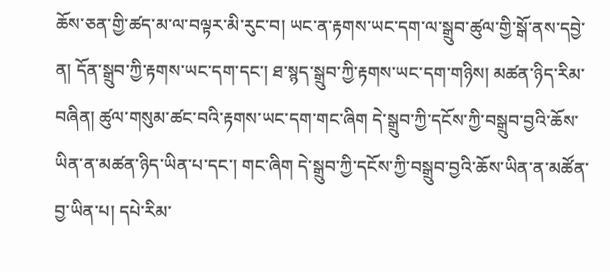ཆོས་ཅན་གྱི་ཚད་མ་ལ་བལྟར་མི་རུང་བ། ཡང་ན་རྟགས་ཡང་དག་ལ་སྒྲུབ་ཚུལ་གྱི་སྒོ་ནས་དབྱེ་ན། དོན་སྒྲུབ་ཀྱི་རྟགས་ཡང་དག་དང་། ཐ་སྙད་སྒྲུབ་ཀྱི་རྟགས་ཡང་དག་གཉིས། མཚན་ཉིད་རིམ་བཞིན། ཚུལ་གསུམ་ཚང་བའི་རྟགས་ཡང་དག་གང་ཞིག དེ་སྒྲུབ་ཀྱི་དངོས་ཀྱི་བསྒྲུབ་བྱའི་ཆོས་ཡིན་ན་མཚན་ཉིད་ཡིན་པ་དང་། གང་ཞིག དེ་སྒྲུབ་ཀྱི་དངོས་ཀྱི་བསྒྲུབ་བྱའི་ཆོས་ཡིན་ན་མཚོན་བྱ་ཡིན་པ། དཔེ་རིམ་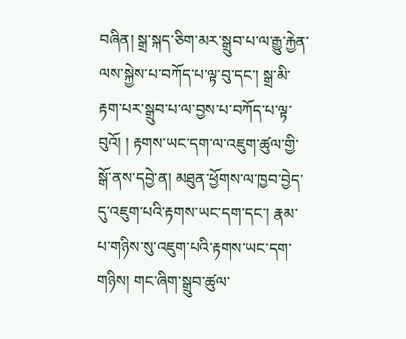བཞིན། སྒྲ་སྐད་ཅིག་མར་སྒྲུབ་པ་ལ་རྒྱུ་རྐྱེན་ལས་སྐྱེས་པ་བཀོད་པ་ལྟ་བུ་དང་། སྒྲ་མི་རྟག་པར་སྒྲུབ་པ་ལ་བྱས་པ་བཀོད་པ་ལྟ་བུའོ། ། རྟགས་ཡང་དག་ལ་འཇུག་ཚུལ་གྱི་སྒོ་ནས་དབྱེ་ན། མཐུན་ཕྱོགས་ལ་ཁྱབ་བྱེད་དུ་འཇུག་པའི་རྟགས་ཡང་དག་དང་། རྣམ་པ་གཉིས་སུ་འཇུག་པའི་རྟགས་ཡང་དག་གཉིས། གང་ཞིག་སྒྲུབ་ཚུལ་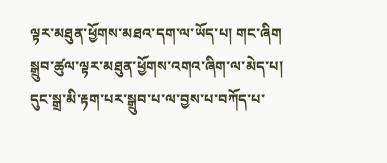ལྟར་མཐུན་ཕྱོགས་མཐའ་དག་ལ་ཡོད་པ། གང་ཞིག སྒྲུབ་ཚུལ་ལྟར་མཐུན་ཕྱོགས་འགའ་ཞིག་ལ་མེད་པ། དུང་སྒྲ་མི་རྟག་པར་སྒྲུབ་པ་ལ་བྱས་པ་བཀོད་པ་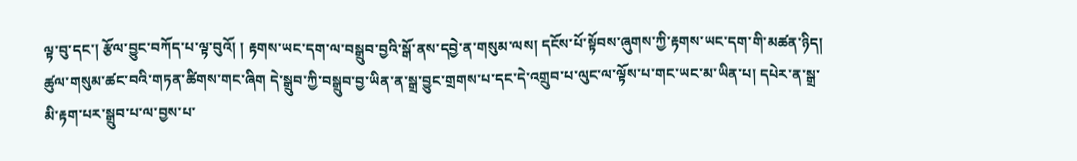ལྟ་བུ་དང་། རྩོལ་བྱུང་བཀོད་པ་ལྟ་བུའོ། ། རྟགས་ཡང་དག་ལ་བསྒྲུབ་བྱའི་སྒོ་ནས་དབྱེ་ན་གསུམ་ལས། དངོས་པོ་སྟོབས་ཞུགས་ཀྱི་རྟགས་ཡང་དག་གི་མཚན་ཉིད། ཚུལ་གསུམ་ཚང་བའི་གཏན་ཚིགས་གང་ཞིག དེ་སྒྲུབ་ཀྱི་བསྒྲུབ་བྱ་ཡིན་ན་སྒྲ་བྱུང་གྲགས་པ་དང་དེ་འགྲུབ་པ་ལུང་ལ་ལྟོས་པ་གང་ཡང་མ་ཡིན་པ། དཔེར་ན་སྒྲ་མི་རྟག་པར་སྒྲུབ་པ་ལ་བྱས་པ་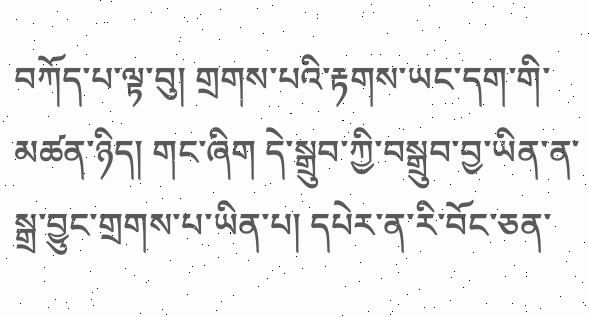བཀོད་པ་ལྟ་བུ། གྲགས་པའི་རྟགས་ཡང་དག་གི་མཚན་ཉིད། གང་ཞིག དེ་སྒྲུབ་ཀྱི་བསྒྲུབ་བྱ་ཡིན་ན་སྒྲ་བྱུང་གྲགས་པ་ཡིན་པ། དཔེར་ན་རི་བོང་ཅན་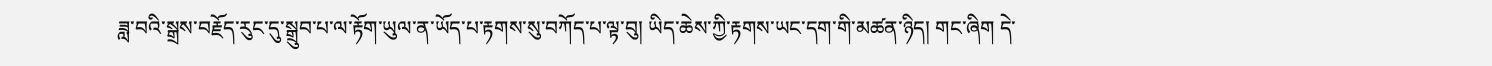ཟླ་བའི་སྒྲས་བརྗོད་རུང་དུ་སྒྲུབ་པ་ལ་རྟོག་ཡུལ་ན་ཡོད་པ་རྟགས་སུ་བཀོད་པ་ལྟ་བུ། ཡིད་ཆེས་ཀྱི་རྟགས་ཡང་དག་གི་མཚན་ཉིད། གང་ཞིག དེ་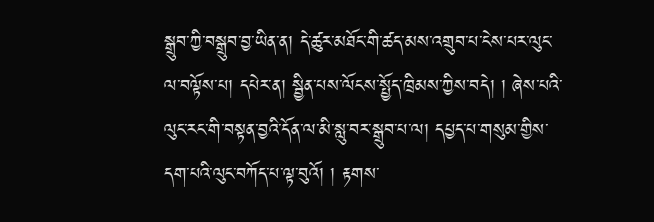སྒྲུབ་ཀྱི་བསྒྲུབ་བྱ་ཡིན་ན། དེ་ཚུར་མཐོང་གི་ཚད་མས་འགྲུབ་པ་ངེས་པར་ལུང་ལ་བལྟོས་པ། དཔེར་ན། སྦྱིན་པས་ལོངས་སྤྱོད་ཁྲིམས་ཀྱིས་བདེ། ། ཞེས་པའི་ལུང་རང་གི་བསྟན་བྱའི་དོན་ལ་མི་སླུ་བར་སྒྲུབ་པ་ལ། དཔྱད་པ་གསུམ་གྱིས་དག་པའི་ལུང་བཀོད་པ་ལྟ་བུའོ། ། རྟགས་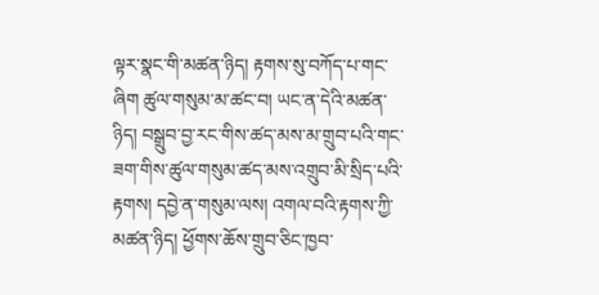ལྟར་སྣང་གི་མཚན་ཉིད། རྟགས་སུ་བཀོད་པ་གང་ཞིག ཚུལ་གསུམ་མ་ཚང་བ། ཡང་ན་དེའི་མཚན་ཉིད། བསྒྲུབ་བྱ་རང་གིས་ཚད་མས་མ་གྲུབ་པའི་གང་ཟག་གིས་ཚུལ་གསུམ་ཚད་མས་འགྲུབ་མི་སྲིད་པའི་རྟགས། དབྱེ་ན་གསུམ་ལས། འགལ་བའི་རྟགས་ཀྱི་མཚན་ཉིད། ཕྱོགས་ཆོས་གྲུབ་ཅིང་ཁྱབ་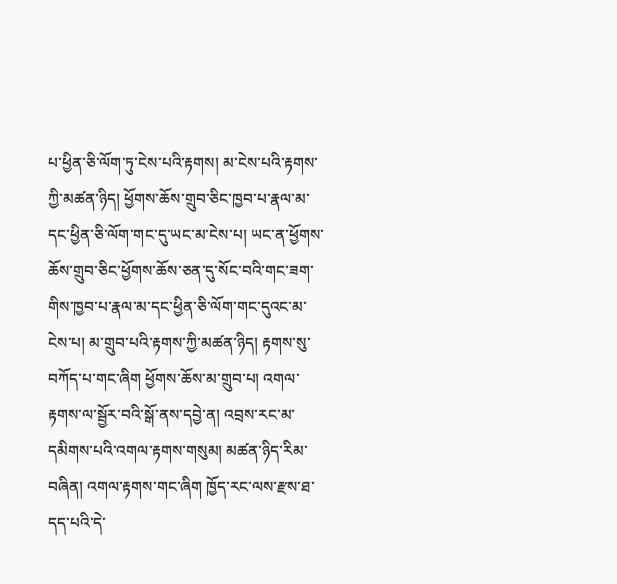པ་ཕྱིན་ཅི་ལོག་ཏུ་ངེས་པའི་རྟགས། མ་ངེས་པའི་རྟགས་ཀྱི་མཚན་ཉིད། ཕྱོགས་ཆོས་གྲུབ་ཅིང་ཁྱབ་པ་རྣལ་མ་དང་ཕྱིན་ཅི་ལོག་གང་དུ་ཡང་མ་ངེས་པ། ཡང་ན་ཕྱོགས་ཆོས་གྲུབ་ཅིང་ཕྱོགས་ཆོས་ཅན་དུ་སོང་བའི་གང་ཟག་གིས་ཁྱབ་པ་རྣལ་མ་དང་ཕྱིན་ཅི་ལོག་གང་དུའང་མ་ངེས་པ། མ་གྲུབ་པའི་རྟགས་ཀྱི་མཚན་ཉིད། རྟགས་སུ་བཀོད་པ་གང་ཞིག ཕྱོགས་ཆོས་མ་གྲུབ་པ། འགལ་རྟགས་ལ་སྦྱོར་བའི་སྒོ་ནས་དབྱེ་ན། འབྲས་རང་མ་དམིགས་པའི་འགལ་རྟགས་གསུམ། མཚན་ཉིད་རིམ་བཞིན། འགལ་རྟགས་གང་ཞིག ཁྱོད་རང་ལས་རྫས་ཐ་དད་པའི་དེ་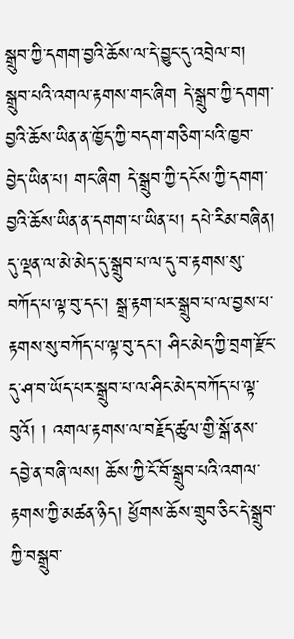སྒྲུབ་ཀྱི་དགག་བྱའི་ཆོས་ལ་དེ་བྱུང་དུ་འབྲེལ་བ། སྒྲུབ་པའི་འགལ་རྟགས་གང་ཞིག དེ་སྒྲུབ་ཀྱི་དགག་བྱའི་ཆོས་ཡིན་ན་ཁྱོད་ཀྱི་བདག་གཅིག་པའི་ཁྱབ་བྱེད་ཡིན་པ། གང་ཞིག དེ་སྒྲུབ་ཀྱི་དངོས་ཀྱི་དགག་བྱའི་ཆོས་ཡིན་ན་དགག་པ་ཡིན་པ། དཔེ་རིམ་བཞིན། དུ་ལྡན་ལ་མེ་མེད་དུ་སྒྲུབ་པ་ལ་དུ་བ་རྟགས་སུ་བཀོད་པ་ལྟ་བུ་དང་། སྒྲ་རྟག་པར་སྒྲུབ་པ་ལ་བྱས་པ་རྟགས་སུ་བཀོད་པ་ལྟ་བུ་དང་། ཤིང་མེད་ཀྱི་བྲག་རྫོང་དུ་ཤ་བ་ཡོད་པར་སྒྲུབ་པ་ལ་ཤིང་མེད་བཀོད་པ་ལྟ་བུའོ། ། འགལ་རྟགས་ལ་བརྗོད་ཚུལ་གྱི་སྒོ་ནས་དབྱེ་ན་བཞི་ལས། ཆོས་ཀྱི་ངོ་བོ་སྒྲུབ་པའི་འགལ་རྟགས་ཀྱི་མཚན་ཉིད། ཕྱོགས་ཆོས་གྲུབ་ཅིང་དེ་སྒྲུབ་ཀྱི་བསྒྲུབ་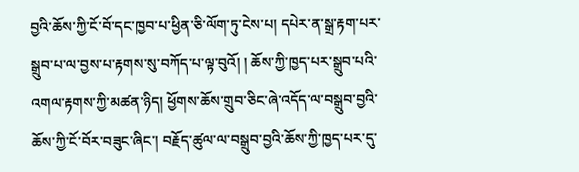བྱའི་ཆོས་ཀྱི་ངོ་བོ་དང་ཁྱབ་པ་ཕྱིན་ཅི་ལོག་ཏུ་ངེས་པ། དཔེར་ན་སྒྲ་རྟག་པར་སྒྲུབ་པ་ལ་བྱས་པ་རྟགས་སུ་བཀོད་པ་ལྟ་བུའོ། ། ཆོས་ཀྱི་ཁྱད་པར་སྒྲུབ་པའི་འགལ་རྟགས་ཀྱི་མཚན་ཉིད། ཕྱོགས་ཆོས་གྲུབ་ཅིང་ཞེ་འདོད་ལ་བསྒྲུབ་བྱའི་ཆོས་ཀྱི་ངོ་བོར་བཟུང་ཞིང་། བརྗོད་ཚུལ་ལ་བསྒྲུབ་བྱའི་ཆོས་ཀྱི་ཁྱད་པར་དུ་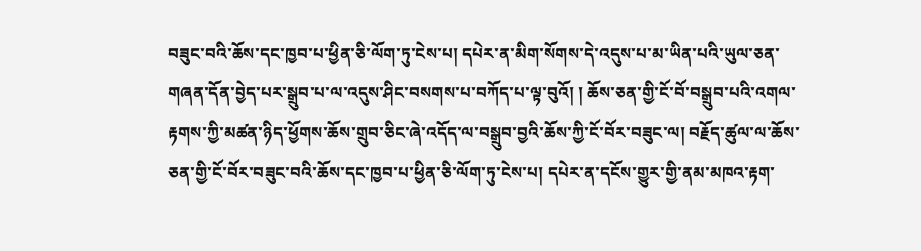བཟུང་བའི་ཆོས་དང་ཁྱབ་པ་ཕྱིན་ཅི་ལོག་ཏུ་ངེས་པ། དཔེར་ན་མིག་སོགས་དེ་འདུས་པ་མ་ཡིན་པའི་ཡུལ་ཅན་གཞན་དོན་བྱེད་པར་སྒྲུབ་པ་ལ་འདུས་ཤིང་བསགས་པ་བཀོད་པ་ལྟ་བུའོ། ། ཆོས་ཅན་གྱི་ངོ་བོ་བསྒྲུབ་པའི་འགལ་རྟགས་ཀྱི་མཚན་ཉིད་ཕྱོགས་ཆོས་གྲུབ་ཅིང་ཞེ་འདོད་ལ་བསྒྲུབ་བྱའི་ཆོས་ཀྱི་ངོ་བོར་བཟུང་ལ། བརྗོད་ཚུལ་ལ་ཆོས་ཅན་གྱི་ངོ་བོར་བཟུང་བའི་ཆོས་དང་ཁྱབ་པ་ཕྱིན་ཅི་ལོག་ཏུ་ངེས་པ། དཔེར་ན་དངོས་གྱུར་གྱི་ནམ་མཁའ་རྟག་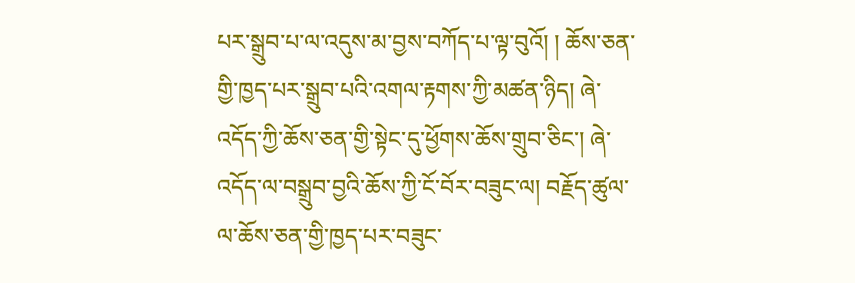པར་སྒྲུབ་པ་ལ་འདུས་མ་བྱས་བཀོད་པ་ལྟ་བུའོ། ། ཆོས་ཅན་གྱི་ཁྱད་པར་སྒྲུབ་པའི་འགལ་རྟགས་ཀྱི་མཚན་ཉིད། ཞེ་འདོད་ཀྱི་ཆོས་ཅན་གྱི་སྟེང་དུ་ཕྱོགས་ཆོས་གྲུབ་ཅིང་། ཞེ་འདོད་ལ་བསྒྲུབ་བྱའི་ཆོས་ཀྱི་ངོ་བོར་བཟུང་ལ། བརྗོད་ཚུལ་ལ་ཆོས་ཅན་གྱི་ཁྱད་པར་བཟུང་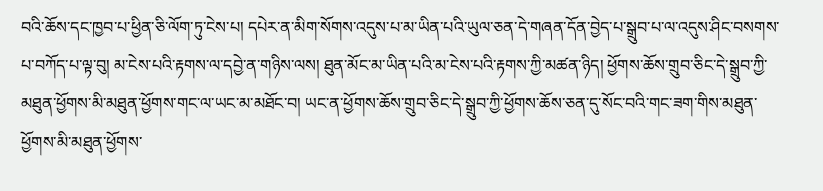བའི་ཆོས་དང་ཁྱབ་པ་ཕྱིན་ཅི་ལོག་ཏུ་ངེས་པ། དཔེར་ན་མིག་སོགས་འདུས་པ་མ་ཡིན་པའི་ཡུལ་ཅན་དེ་གཞན་དོན་བྱེད་པ་སྒྲུབ་པ་ལ་འདུས་ཤིང་བསགས་པ་བཀོད་པ་ལྟ་བུ། མ་ངེས་པའི་རྟགས་ལ་དབྱེ་ན་གཉིས་ལས། ཐུན་མོང་མ་ཡིན་པའི་མ་ངེས་པའི་རྟགས་ཀྱི་མཚན་ཉིད། ཕྱོགས་ཆོས་གྲུབ་ཅིང་དེ་སྒྲུབ་ཀྱི་མཐུན་ཕྱོགས་མི་མཐུན་ཕྱོགས་གང་ལ་ཡང་མ་མཐོང་བ། ཡང་ན་ཕྱོགས་ཆོས་གྲུབ་ཅིང་དེ་སྒྲུབ་ཀྱི་ཕྱོགས་ཆོས་ཅན་དུ་སོང་བའི་གང་ཟག་གིས་མཐུན་ཕྱོགས་མི་མཐུན་ཕྱོགས་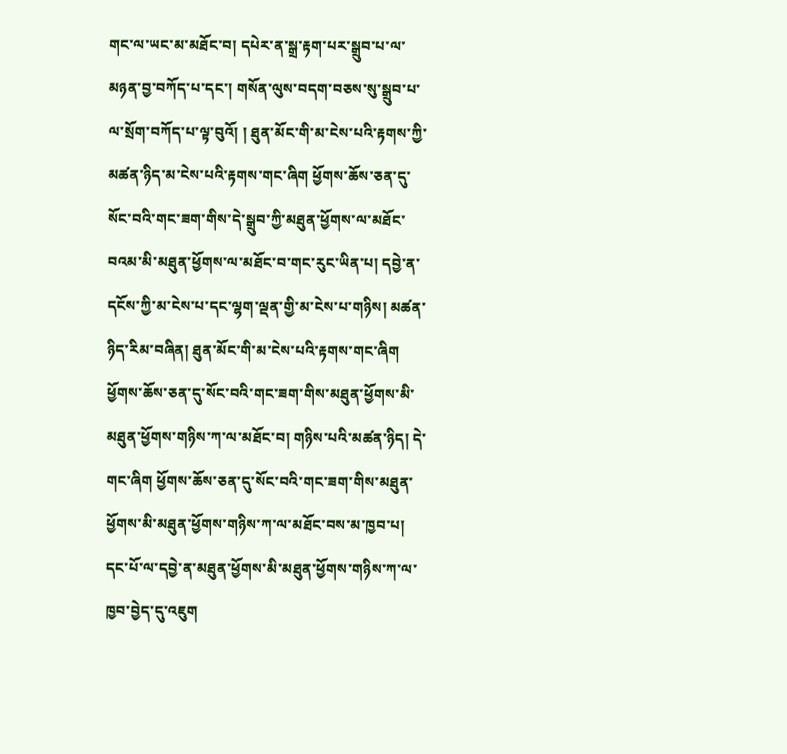གང་ལ་ཡང་མ་མཐོང་བ། དཔེར་ན་སྒྲ་རྟག་པར་སྒྲུབ་པ་ལ་མཉན་བྱ་བཀོད་པ་དང་། གསོན་ལུས་བདག་བཅས་སུ་སྒྲུབ་པ་ལ་སྲོག་བཀོད་པ་ལྟ་བུའོ། ། ཐུན་མོང་གི་མ་ངེས་པའི་རྟགས་ཀྱི་མཚན་ཉིད་མ་ངེས་པའི་རྟགས་གང་ཞིག ཕྱོགས་ཆོས་ཅན་དུ་སོང་བའི་གང་ཟག་གིས་དེ་སྒྲུབ་ཀྱི་མཐུན་ཕྱོགས་ལ་མཐོང་བའམ་མི་མཐུན་ཕྱོགས་ལ་མཐོང་བ་གང་རུང་ཡིན་པ། དབྱེ་ན་དངོས་ཀྱི་མ་ངེས་པ་དང་ལྷག་ལྡན་གྱི་མ་ངེས་པ་གཉིས། མཚན་ཉིད་རིམ་བཞིན། ཐུན་མོང་གི་མ་ངེས་པའི་རྟགས་གང་ཞིག ཕྱོགས་ཆོས་ཅན་དུ་སོང་བའི་གང་ཟག་གིས་མཐུན་ཕྱོགས་མི་མཐུན་ཕྱོགས་གཉིས་ཀ་ལ་མཐོང་བ། གཉིས་པའི་མཚན་ཉིད། དེ་གང་ཞིག ཕྱོགས་ཆོས་ཅན་དུ་སོང་བའི་གང་ཟག་གིས་མཐུན་ཕྱོགས་མི་མཐུན་ཕྱོགས་གཉིས་ཀ་ལ་མཐོང་བས་མ་ཁྱབ་པ། དང་པོ་ལ་དབྱེ་ན་མཐུན་ཕྱོགས་མི་མཐུན་ཕྱོགས་གཉིས་ཀ་ལ་ཁྱབ་བྱེད་དུ་འཇུག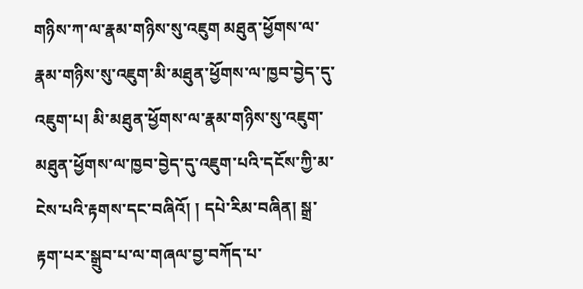གཉིས་ཀ་ལ་རྣམ་གཉིས་སུ་འཇུག མཐུན་ཕྱོགས་ལ་རྣམ་གཉིས་སུ་འཇུག་མི་མཐུན་ཕྱོགས་ལ་ཁྱབ་བྱེད་དུ་འཇུག་པ། མི་མཐུན་ཕྱོགས་ལ་རྣམ་གཉིས་སུ་འཇུག་མཐུན་ཕྱོགས་ལ་ཁྱབ་བྱེད་དུ་འཇུག་པའི་དངོས་ཀྱི་མ་ངེས་པའི་རྟགས་དང་བཞིའོ། ། དཔེ་རིམ་བཞིན། སྒྲ་རྟག་པར་སྒྲུབ་པ་ལ་གཞལ་བྱ་བཀོད་པ་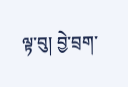ལྟ་བུ། བྱེ་བྲག་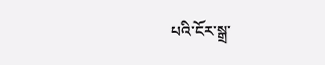པའི་ངོར་སྒྲ་